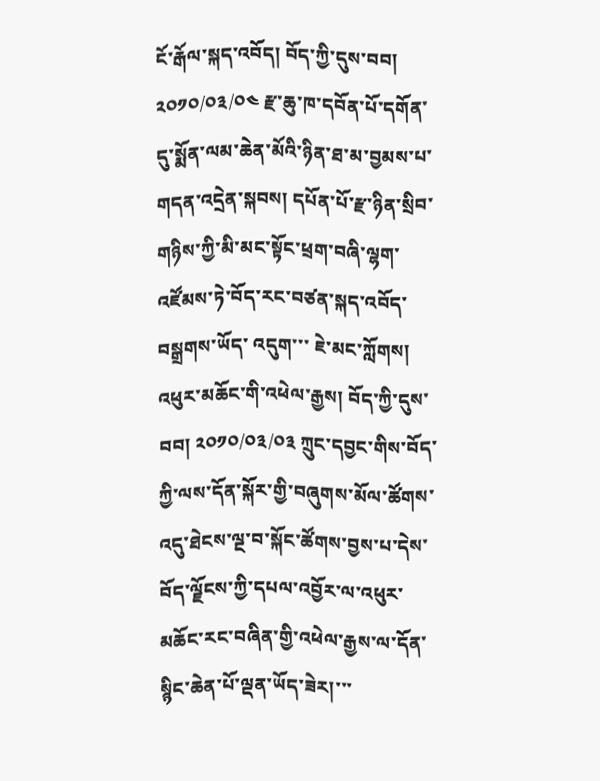ངོ་རྒོལ་སྐད་འབོད། བོད་ཀྱི་དུས་བབ། ༢༠༡༠/༠༣/༠༤ རྫ་ཆུ་ཁ་དབོན་པོ་དགོན་དུ་སྨོན་ལམ་ཆེན་མོའི་ཉིན་ཐ་མ་བྱམས་པ་གདན་འདྲེན་སྐབས། དཔོན་པོ་རྫ་ཉིན་སྲིབ་གཉིས་ཀྱི་མི་མང་སྟོང་ཕྲག་བཞི་ལྷག་འཛོམས་ཏེ་བོད་རང་བཙན་སྐད་འབོད་བསྒྲགས་ཡོད་ འདུག་་་ ཇེ་མང་ཀློགས།
འཕུར་མཆོང་གི་འཕེལ་རྒྱས། བོད་ཀྱི་དུས་བབ། ༢༠༡༠/༠༣/༠༣ ཀྲུང་དབྱང་གིས་བོད་ཀྱི་ལས་དོན་སྐོར་གྱི་བཞུགས་མོལ་ཚོགས་འདུ་ཐེངས་ལྔ་བ་སྐོང་ཚོགས་བྱས་པ་དེས་བོད་ལྗོངས་ཀྱི་དཔལ་འབྱོར་ལ་འཕུར་མཆོང་རང་བཞིན་གྱི་འཕེལ་རྒྱས་ལ་དོན་སྙིང་ཆེན་པོ་ལྡན་ཡོད་ཟེར།་་་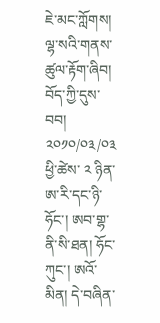ཇེ་མང་ཀློགས།
ལྷ་སའི་གནས་ཚུལ་རྟོག་ཞིབ། བོད་ཀྱི་དུས་བབ། ༢༠༡༠/༠༣/༠༣ ཕྱི་ཚེས་ ༢ ཉིན་ཨ་རི་དང་ཉི་ཧོང་། ཨབ་གྷ་ནི་སི་ཐན། ཧོང་ཀུང་། ཨའོ་མིན། དེ་བཞིན་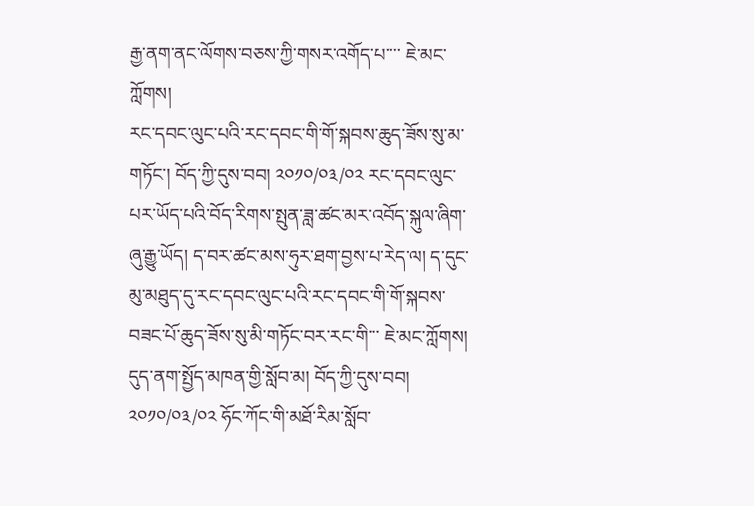རྒྱ་ནག་ནང་ལོགས་བཅས་ཀྱི་གསར་འགོད་པ་་་་ ཇེ་མང་ཀློགས།
རང་དབང་ལུང་པའི་རང་དབང་གི་གོ་སྐབས་ཆུད་ཟོས་སུ་མ་གཏོང་། བོད་ཀྱི་དུས་བབ། ༢༠༡༠/༠༣/༠༢ རང་དབང་ལུང་པར་ཡོད་པའི་བོད་རིགས་སྤུན་ཟླ་ཚང་མར་འབོད་སྐུལ་ཞིག་ཞུ་རྒྱུ་ཡོད། ད་བར་ཚང་མས་ཧུར་ཐག་བྱས་པ་རེད་ལ། ད་དུང་མུ་མཐུད་དུ་རང་དབང་ལུང་པའི་རང་དབང་གི་གོ་སྐབས་བཟང་པོ་ཆུད་ཟོས་སུ་མི་གཏོང་བར་རང་གི་་་ ཇེ་མང་ཀློགས།
དུད་ནག་སྤྱོད་མཁན་གྱི་སློབ་མ། བོད་ཀྱི་དུས་བབ། ༢༠༡༠/༠༣/༠༢ ཧོང་ཀོང་གི་མཐོ་རིམ་སློབ་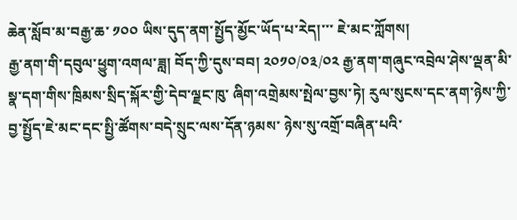ཆེན་སློབ་མ་བརྒྱ་ཆ་ ༡༠༠ ཡིས་དུད་ནག་སྤྱོད་མྱོང་ཡོད་པ་རེད།་་་ ཇེ་མང་ཀློགས།
རྒྱ་ནག་གི་དབུལ་ཕྱུག་འགལ་ཟླ། བོད་ཀྱི་དུས་བབ། ༢༠༡༠/༠༣/༠༢ རྒྱ་ནག་གཞུང་འབྲེལ་ཤེས་ལྡན་མི་སྣ་དག་གིས་ཁྲིམས་སྲིད་སྐོར་གྱི་དེབ་ལྗང་ཁུ་ ཞིག་འགྲེམས་སྤེལ་བྱས་ཏེ། རུལ་སུངས་དང་ནག་ཉེས་ཀྱི་བྱ་སྤྱོད་ཇེ་མང་དང་སྤྱི་ཚོགས་བདེ་སྲུང་ལས་དོན་ཉམས་ ཉེས་སུ་འགྲོ་བཞིན་པའི་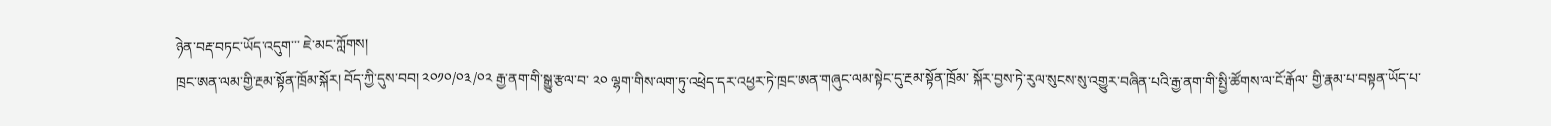ཉེན་བརྡ་བཏང་ཡོད་འདུག་་་ ཇེ་མང་ཀློགས།
ཁྲང་ཨན་ལམ་གྱི་རྔམ་སྟོན་ཁྲོམ་སྐོར། བོད་ཀྱི་དུས་བབ། ༢༠༡༠/༠༣/༠༢ རྒྱ་ནག་གི་སྒྱུ་རྩལ་བ་ ༢༠ ལྷག་གིས་ལག་ཏུ་འཕྲེད་དར་འཕྱར་ཏེ་ཁྲང་ཨན་གཞུང་ལམ་སྟེང་དུ་རྔམ་སྟོན་ཁྲོམ་ སྐོར་བྱས་ཏེ་རུལ་སུངས་སུ་འགྱུར་བཞིན་པའི་རྒྱ་ནག་གི་སྤྱི་ཚོགས་ལ་ངོ་རྒོལ་ གྱི་རྣམ་པ་བསྟན་ཡོད་པ་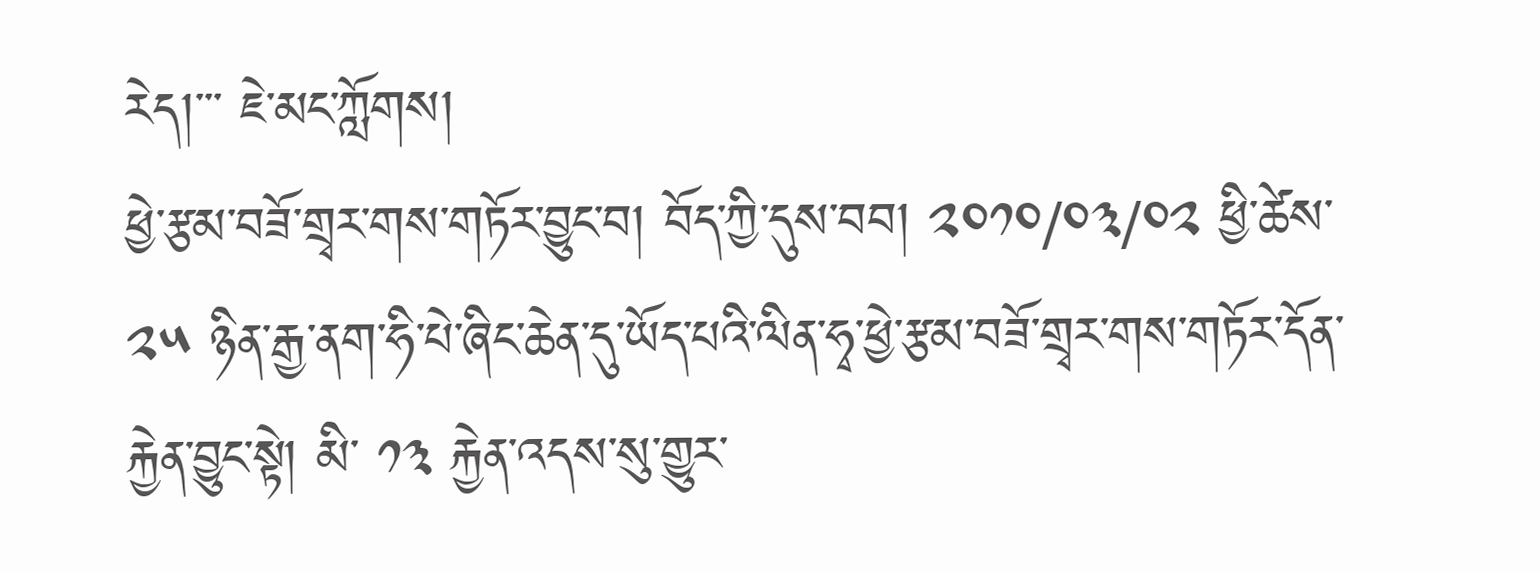རེད།་་་ ཇེ་མང་ཀློགས།
ཕྱེ་རྩམ་བཟོ་གྲྭར་གས་གཏོར་བྱུང་བ། བོད་ཀྱི་དུས་བབ། ༢༠༡༠/༠༣/༠༢ ཕྱི་ཚེས་ ༢༥ ཉིན་རྒྱ་ནག་ཧི་པེ་ཞིང་ཆེན་དུ་ཡོད་པའི་ལིན་ཧྭ་ཕྱེ་རྩམ་བཟོ་གྲྭར་གས་གཏོར་དོན་ རྐྱེན་བྱུང་སྟེ། མི་ ༡༣ རྐྱེན་འདས་སུ་གྱུར་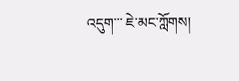འདུག་་་ ཇེ་མང་ཀློགས།